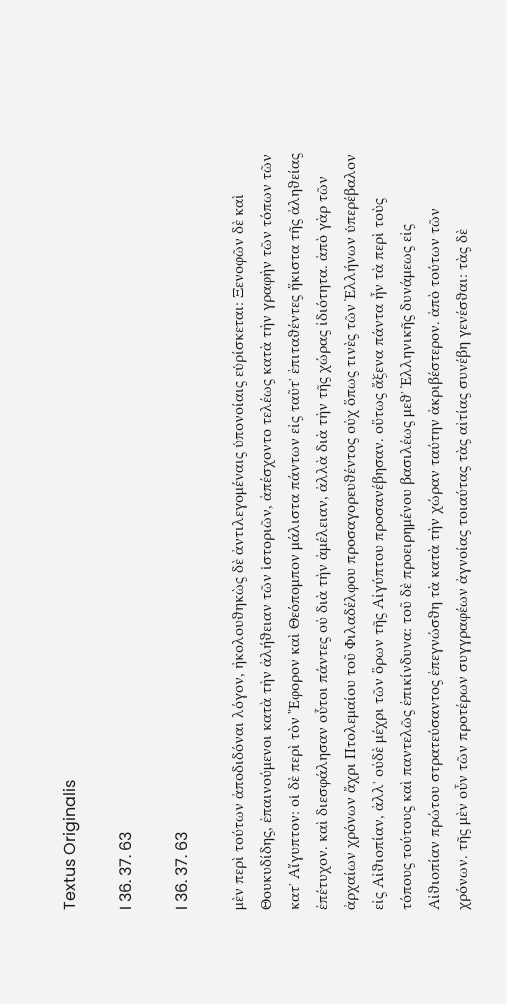Textus Originalis

I 36. 37. 63

I 36. 37. 63

μὲν περὶ τούτων ἀποδιδόναι λόγον, ἠκολουϑηκὼς δὲ ἀντιλεγομέναις ὑπονοίαις εὑρίσκεται: Ξενοφῶν δὲ καὶ Θουκυδίδης, ἐπαινούμενοι κατὰ τὴν ἀλήϑειαν τῶν ἱστοριῶν, ἀπέσχοντο τελέως κατὰ τὴν γραφὴν τῶν τόπων τῶν κατ᾽ Αἴγυπτον: οἱ δὲ περὶ τὸν Ἔφορον καὶ Θεόπομπον μάλιστα πάντων εἰς ταῦτ᾽ ἐπιταϑέντες ἥκιστα τῆς ἀληϑείας ἐπέτυχον. καὶ διεσφάλησαν οὗτοι πάντες οὐ διὰ τὴν ἀμέλειαν, ἀλλὰ διὰ τὴν τῆς χώρας ἰδιότητα. ἀπὸ γὰρ τῶν ἀρχαίων χρόνων ἄχρι Πτολεμαίου τοῦ Φιλαδέλφου προσαγορευϑέντος οὐχ ὅπως τινὲς τῶν Ἑλλήνων ὑπερέβαλον εἰς Αἰϑιοπίαν, ἀλλ᾽ οὐδὲ μέχρι τῶν ὅρων τῆς Αἰγύπτου προσανέβησαν. οὕτως ἄξενα πάντα ἦν τὰ περὶ τοὺς τόπους τούτους καὶ παντελῶς ἐπικίνδυνα: τοῦ δὲ προειρημένου βασιλέως μεϑ᾽ Ἑλληνικῆς δυνάμεως εἰς Αἰϑιοπίαν πρώτου στρατεύσαντος ἐπεγνώσϑη τὰ κατὰ τὴν χώραν ταύτην ἀκριβέστερον. ἀπὸ τούτων τῶν χρόνων. τῆς μὲν οὖν τῶν προτέρων συγγραφέων ἀγνοίας τοιαύτας τὰς αἰτίας συνέβη γενέσϑαι: τὰς δὲ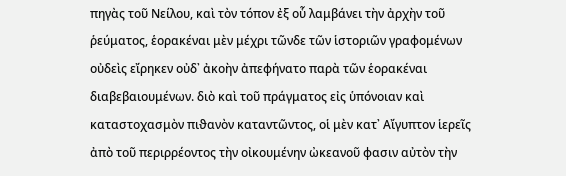πηγὰς τοῦ Νείλου, καὶ τὸν τόπον ἐξ οὗ λαμβάνει τὴν ἀρχὴν τοῦ ῥεύματος, ἑορακέναι μὲν μέχρι τῶνδε τῶν ἱστοριῶν γραφομένων οὐδεὶς εἴρηκεν οὐδ᾽ ἀκοὴν ἀπεφήνατο παρὰ τῶν ἑορακέναι διαβεβαιουμένων. διὸ καὶ τοῦ πράγματος εἰς ὑπόνοιαν καὶ καταστοχασμὸν πιϑανὸν καταντῶντος, οἱ μὲν κατ᾽ Αἴγυπτον ἱερεῖς ἀπὸ τοῦ περιρρέοντος τὴν οἰκουμένην ὠκεανοῦ φασιν αὐτὸν τὴν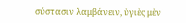σύστασιν λαμβάνειν, ὑγιὲς μὲν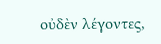οὐδὲν λέγοντες,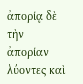ἀπορίᾳ δὲ τὴν ἀπορίαν λύοντες καὶ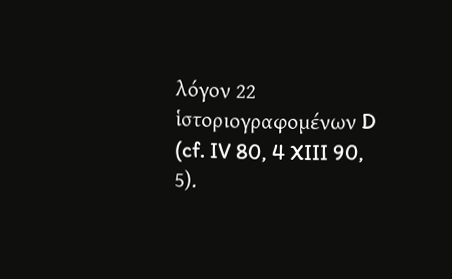λόγον 22 ἱστοριογραφομένων D (cf. IV 80, 4 XIII 90, 5).